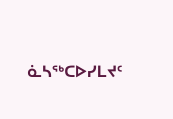ᓈᓴᕐᒃᑕᐅᓯᒪᔪᑦ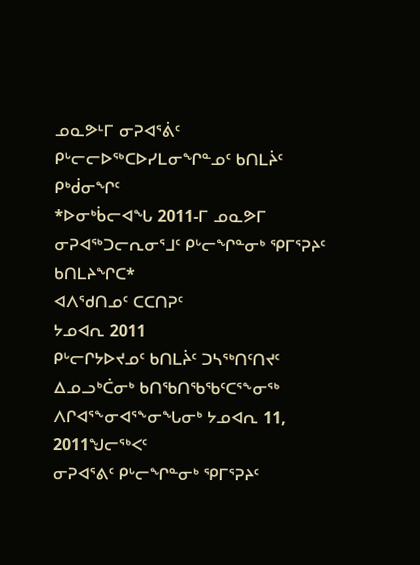ᓄᓇᕗᒻᒥ ᓂᕈᐊᕐᕖᑦ ᑭᒡᓕᓕᐅᖅᑕᐅᓯᒪᓂᖏᓐᓄᑦ ᑲᑎᒪᔩᑦ ᑭᒃᑰᓂᖏᑦ
*ᐅᓂᒃᑳᓕᐊᖓ 2011-ᒥ ᓄᓇᕗᒥ ᓂᕈᐊᖅᑐᓕᕆᓂᕐᒧᑦ ᑭᒡᓕᖏᓐᓂᒃ ᕿᒥᕐᕈᔨᑦ ᑲᑎᒪᔨᖏᑕ*
ᐊᐱᕐᑯᑎᓄᑦ ᑕᑕᑎᕈᑦ
ᔭᓄᐊᕆ 2011
ᑭᒡᓕᒋᔭᐅᔪᓄᑦ ᑲᑎᒪᔩᑦ ᑐᓴᕐᒃᑎᑦᑎᔪᑦ ᐃᓄᓗᒃᑖᓂᒃ ᑲᑎᖃᑎᖃᖃᑦᑕᕐᖕᓂᕐᒃ ᐱᒋᐊᕐᖕᓂᐊᕐᖕᓂᖓᓂᒃ ᔭᓄᐊᕆ 11, 2011ᖑᓕᕐᒃᐸᑦ
ᓂᕈᐊᕐᕕᑦ ᑭᒡᓕᖏᓐᓂᒃ ᕿᒥᕐᕈᔨᑦ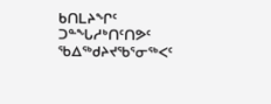ᑲᑎᒪᔨᖏᑦ ᑐᓐᖓᓱᒃᑎᑦᑎᕗᑦ ᖃᐃᖅᑯᔨᔪᖃᕐᓂᖅᐸᑦ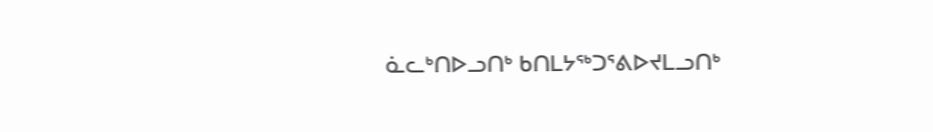ᓈᓚᒃᑎᐅᓗᑎᒃ ᑲᑎᒪᔭᖅᑐᕐᕕᐅᔪᒪᓗᑎᒃ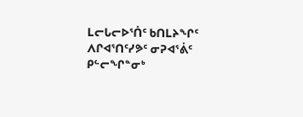ᒪᓕᒐᓕᐅᕐᑏᑦ ᑲᑎᒪᔨᖏᑦ ᐱᒋᐊᕐᑎᑦᓯᕗᑦ ᓂᕈᐊᕐᕖᑦ ᑭᓪᓕᖏᓐᓂᒃ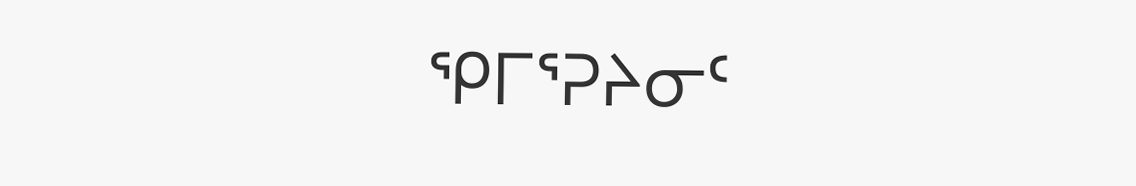ᕿᒥᕐᕈᔨᓂᑦ